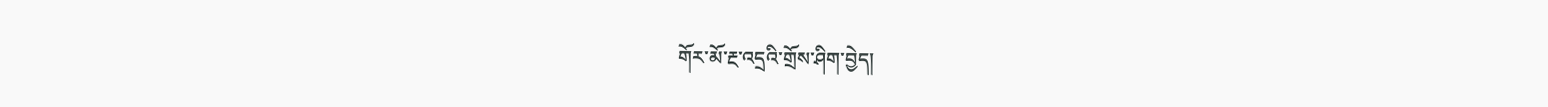གོར་མོ་རྔ་འདྲའི་གྲོས་ཤིག་བྱེད།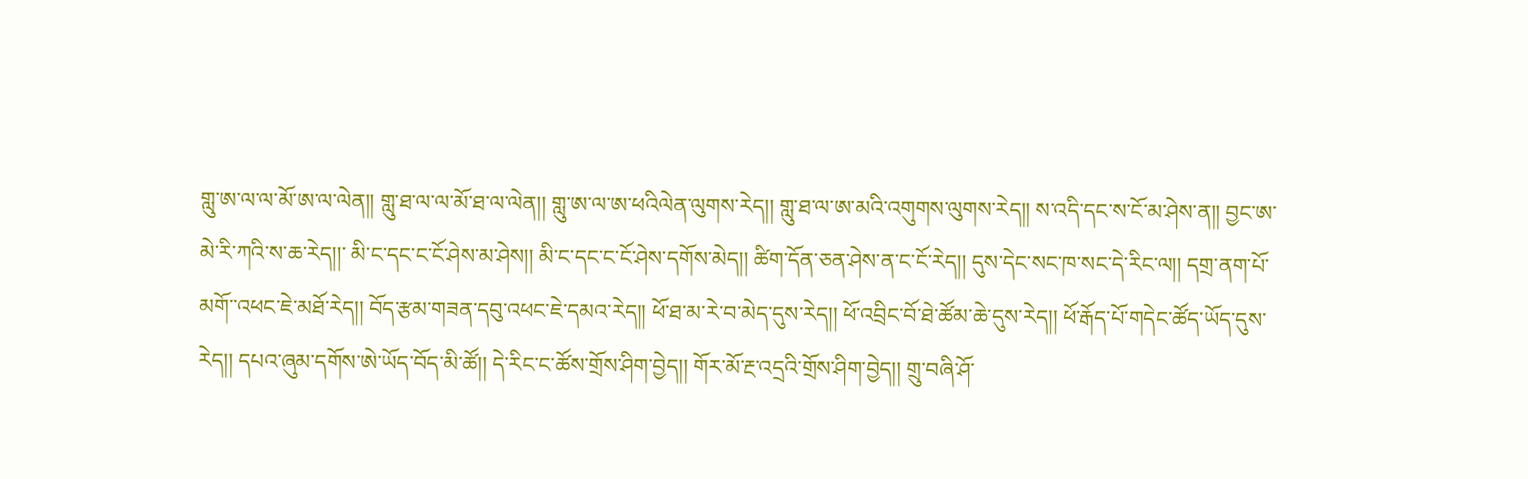གླུ་ཨ་ལ་ལ་མོ་ཨ་ལ་ལེན།། གླུ་ཐ་ལ་ལ་མོ་ཐ་ལ་ལེན།། གླུ་ཨ་ལ་ཨ་ཕའིལེན་ལུགས་རེད།། གླུ་ཐ་ལ་ཨ་མའི་འགུགས་ལུགས་རེད།། ས་འདི་དང་ས་ངོ་མ་ཤེས་ན།། བྱང་ཨ་མེ་རི་ཀའི་ས་ཆ་རེད།།་ མི་ང་དང་ང་ངོ་ཤེས་མ་ཤེས།། མི་ང་དང་ང་ངོ་ཤེས་དགོས་མེད།། ཚིག་དོན་ཅན་ཤེས་ན་ང་ངོ་རེད།། དུས་དེང་སང་ཁ་སང་དེ་རིང་ལ།། དགྲ་ནག་པོ་མགོ་་འཕང་ཇེ་མཐོ་རེད།། བོད་རྩམ་གཟན་དབུ་འཕང་ཇེ་དམའ་རེད།། ཕོ་ཐ་མ་རེ་བ་མེད་དུས་རེད།། ཕོ་འབྲིང་བོ་ཐེ་ཚོམ་ཆེ་དུས་རེད།། ཕོ་རྒོད་པོ་གདེང་ཚོད་ཡོད་དུས་རེད།། དཔའ་ཞུམ་དགོས་ཨེ་ཡོད་བོད་མི་ཚོ།། དེ་རིང་ང་ཚོས་གྲོས་ཤིག་བྱེད།། གོར་མོ་རྔ་འདྲའི་གྲོས་ཤིག་བྱེད།། གྲུ་བཞི་ཤོ་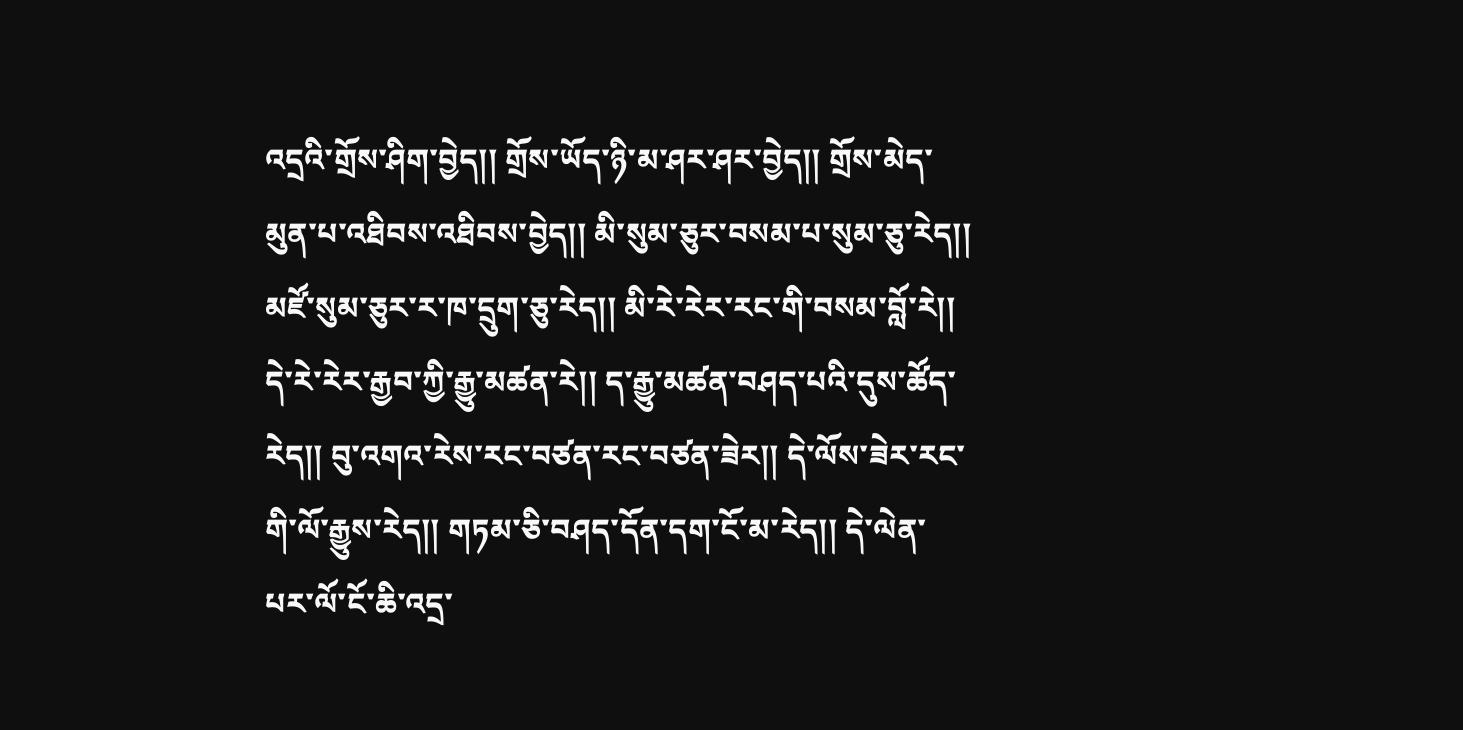འདྲའི་གྲོས་ཤིག་བྱེད།། གྲོས་ཡོད་ཉི་མ་ཤར་ཤར་བྱེད།། གྲོས་མེད་མུན་པ་འཐིབས་འཐིབས་བྱེད།། མི་སུམ་ཅུར་བསམ་པ་སུམ་ཅུ་རེད།། མཛོ་སུམ་ཅུར་ར་ཁ་དྲུག་ཅུ་རེད།། མི་རེ་རེར་རང་གི་བསམ་བློ་རེ།། དེ་རེ་རེར་རྒྱབ་ཀྱི་རྒྱུ་མཚན་རེ།། ད་རྒྱུ་མཚན་བཤད་པའི་དུས་ཚོད་རེད།། བུ་འགའ་རེས་རང་བཙན་རང་བཙན་ཟེར།། དེ་ལོས་ཟེར་རང་གི་ལོ་རྒྱུས་རེད།། གཏམ་ཅི་བཤད་དོན་དག་ངོ་མ་རེད།། དེ་ལེན་པར་ལོ་ངོ་ཆི་འདྲ་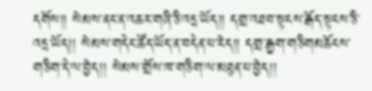དགོས།། སེམས་ནང་ན་འཆར་གཞི་ཅི་འདྲ་ཡོད།། དགྲ་འཐབ་སྟངས་རྒོད་སྟངས་ཅི་འདྲ་ཡོད།། སེམས་གདེང་ཚོད་ཡོད་ན་བདེན་པ་རེད།། དགྲ་རྒྱག་གཅིགམཆོངས་གཅིག་དེ་ལ་བྱེད།། སེམས་གྲོས་ཁ་གཅིག་ལ་མཐུན་པ་བྱེད།།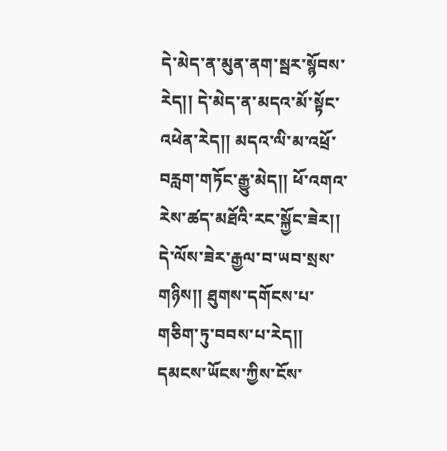དེ་མེད་ན་མུན་ནག་སྦར་སྙོབས་རེད།། དེ་མེད་ན་མདའ་མོ་སྟོང་འཕེན་རེད།། མདའ་ལི་མ་འཕྲོ་བརླག་གཏོང་རྒྱུ་མེད།། ཕོ་འགའ་རེས་ཚད་མཐོའི་རང་སྐྱོང་ཟེར།། དེ་ལོས་ཟེར་རྒྱལ་བ་ཡབ་སྲས་གཉིས།། ཐུགས་དགོངས་པ་གཅིག་ཏུ་བབས་པ་རེད།། དམངས་ཡོངས་ཀྱིས་ངོས་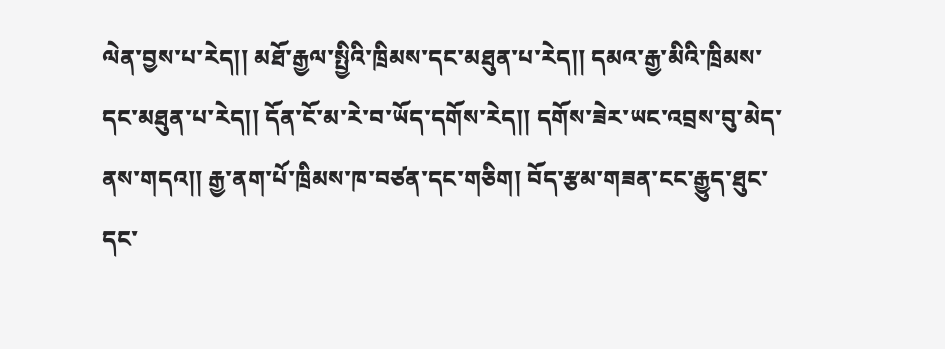ལེན་བྱས་པ་རེད།། མཐོ་རྒྱལ་སྤྱིའི་ཁྲིམས་དང་མཐུན་པ་རེད།། དམའ་རྒྱ་མིའི་ཁྲིམས་དང་མཐུན་པ་རེད།། དོན་ངོ་མ་རེ་བ་ཡོད་དགོས་རེད།། དགོས་ཟེར་ཡང་འབྲས་བུ་མེད་ནས་གདའ།། རྒྱ་ནག་པོ་ཁྲིམས་ཁ་བཙན་དང་གཅིག། བོད་རྩམ་གཟན་ངང་རྒྱུད་ཐུང་དང་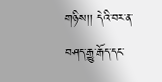གཉིས།། དེའི་བར་ན་བཤད་རྒྱུ་རྒོད་དང་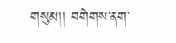གསུམ།། བགེགས་ནག་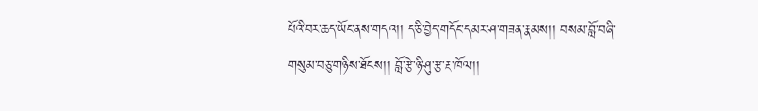པོའི་བར་ཆད་ཡོང་ནས་གདའ།། ད་ཅི་བྱེད་གདོང་དམར་ཤ་གཟན་རྣམས།། བསམ་བློ་བཞི་གསུམ་བཅུ་གཉིས་ཐོངས།། བློ་རྩེ་ཉི་ཤུ་རྩ་རྔ་ཁོལ།།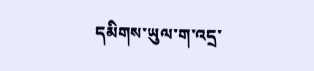དམིགས་ཡུལ་ག་འདྲ་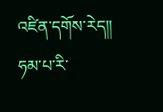འཛིན་དགོས་རེད།། ཧམ་པ་རི་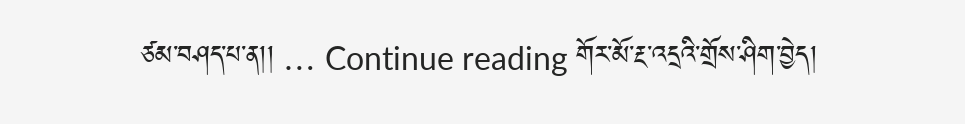ཙམ་བཤད་པ་ན།། … Continue reading གོར་མོ་རྔ་འདྲའི་གྲོས་ཤིག་བྱེད།